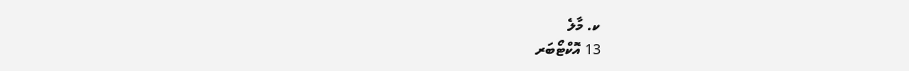ކ. މާލެ
13 އޮކްޓޯބަރ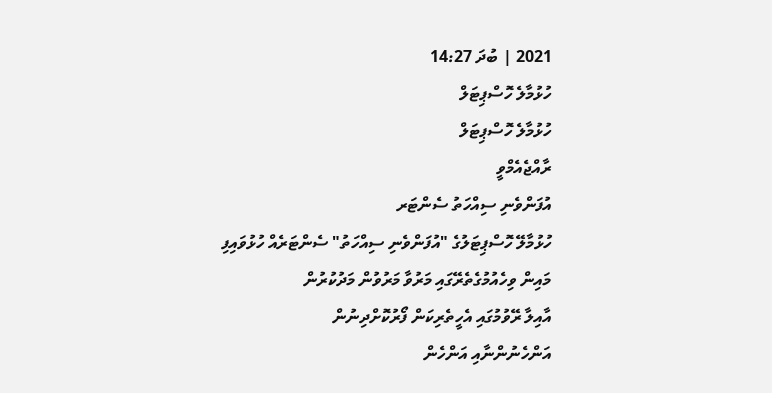2021 | ބުދަ 14:27
ހުޅުމާލެ ހޮސްޕިޓަލް
ހުޅުމާލެ ހޮސްޕިޓަލް
ރާއްޖެއެމްވީ
އުފަންވެނި ސިއްހަތު ސެންޓަރ
ހުޅުމާލޭ ހޮސްޕިޓަލުގެ "އުފަންވެނި ސިއްހަތު" ސެންޓަރެއް ހުޅުވައިފި
މައިން ވިހެއުމުގެތެރޭގައި މަރުވާ މަރުވުން މަދުކުރުން
އާއިލާ ރޭވުމުގައި އެހީތެރިކަން ފޯރުކޮށްދިނުން
އަންހެނުންނާއި އަންހެން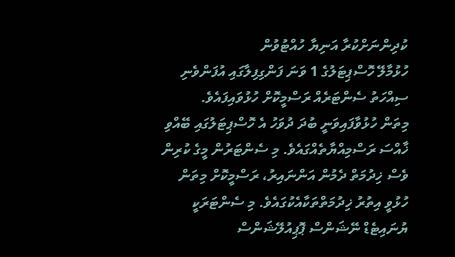ކުދިންނަށްކުރާ އަނިޔާ ހުއްޓުވުން
ހުޅުމާލޭ ހޮސްޕިޓަލުގެ 1 ވަނަ ފަންގިފިލާގައި އުފަންވެނި ސިއްހަތު ސެންޓަރެއް ރަސްމީކޮށް ހުޅުވައިފައެވެ.
މިތަން ހުޅުވާފައިވަނީ ބުދަ ދުވަހު އެ ހޮސްޕިޓަލުގައި ބޭއްވި ޚާއްސަ ރަސްމިއްޔާތެއްގައެވެ. މި ސެންޓަރުން މީގެ ކުރިން ވެސް ޚިދުމަތް ދެމުން އަންނައިރު، ރަސްމީކޮށް މިތަން ހުޅުވީ އިތުރު ޚިދުމަތްތަކާއެކުގައެވެ. މި ސެންޓަރަކީ ޔުނައިޓެޑް ނޭޝަންސް ޕޮޕިއުލޭޝަންސް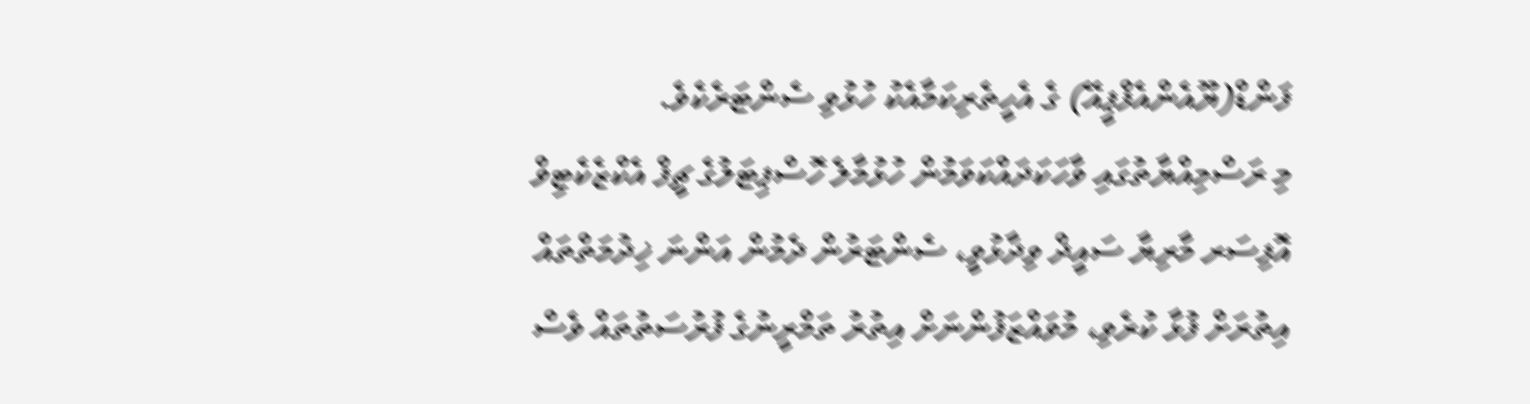ފަންޑް(ޔޫއެންއެފްޕީއޭ) ގެ އެހީތެރިކަމާއެކު ހުޅުވި ސެންޓަރެކެވެ.
މި ރަސްމިއްޔާތުގައި ވާހަކަދައްކަވަމުން ހުޅުމާލެ ހޮސްޕިޓަލުގެ ޗީފް އެކްޒެކެޓިވް އޮފިސަރ މާރިޔާ ސައީދް ވިދާޅުވީ، ސެންޓަރުން ދެމުން އަންނަ ޚިދުމަތްތައް އިތުރަށް ފުޅާ ކުރެވި، މުވައްޒަފުންނަށް އިތުރު ތަމްރީނުގެ ފުރުސަތުތައް ވެސް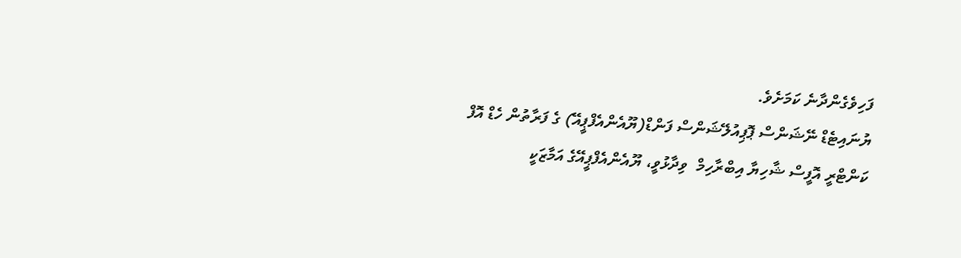ފަހިވެގެންދާނެ ކަމަށެވެ.
ޔުނައިޓެޑް ނޭޝަންސް ޕޮޕިއުލޭޝަންސް ފަންޑް(ޔޫއެންއެފްޕީއޭ) ގެ ފަރާތުން ހެޑް އޮފް ކަންޓްރީ އޮފީސް ޝާހިޔާ އިބްރާހިމް  ވިދާޅުވީ، ޔޫއެންއެފްޕީއޭގެ އަމާޒަކީ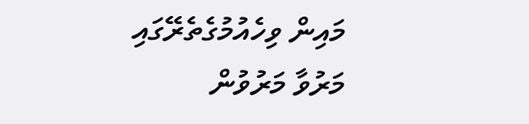މައިން ވިހެއުމުގެތެރޭގައި މަރުވާ މަރުވުން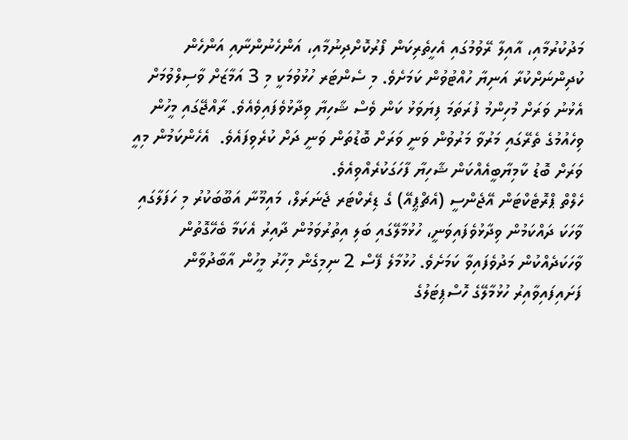މަދުކުރުމާއި، އާއިލާ ރޭވުމުގައި އެހީތެރިކަން ފޯރުކޮށްދިނުމާއި، އަންހެނުންނާއި އަންހެން ކުދިންނަށްކުރާ އަނިޔާ ހުއްޓުވުން ކަމަށެވެ. މި ސެންޓަރ ހުޅުވުމަކީ މި 3 އަމާޒަށް ވާސިލްވުމަށް އެޅުނު ވަރަށް މުހިންމު ފުރަތަމަ ފިޔަވަޅު ކަން ވެސް ޝާހިޔާ ވިދާޅުވެފައިވެއެވެ. ރާއްޖޭގައި މީހުން ވިހެއުމުގެ ތެރޭގައި މަރުވާ މަރުވުން ވަނީ ވަރަށް ބޮޑުތަން ވަނީ ދަށް ކުރެވިފައެވެ.  އެހެންކަމުން މިއީ ވަރަށް ބޮޑު ކާމިޔާބީއެއްކަން ޝާހިޔާ ފާހަގަކުރެއްވިއެވެ.
ހެލްތް ޕްރޮޓެކްޓަން އޭޖެންސީ (އެޗްޕީއޭ) ގެ ޑިރެކްޓަރ ޖެނަރަލް، މައިމޫނާ އަބޫބަކުރު މި ހަފަލާގައި ވާހަކަ ދައްކަމުން ވިދާޅުވެފައިވަނީ، ހުޅުމާލޭގައި ބަލި އިތުރުވަމުން ދާއިރު އެކަމާ ބެހޭގޮތުން ވާހަކަދެއްކުން މަދުވެފައިވާ ކަމަށެވެ. ހުޅުމާލެ ފޭސް 2 ނިމިގެން މިހާރު މީހުން އާބާދުވާން ފަށައިފައިވާއިރު ހުޅުމާލޭގެ ހޮސްޕިޓަލުގެ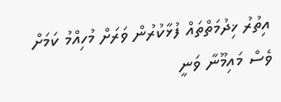އިތުރު ޚިދުމަތްތައް ފުޅާކުރުން ވަރަށް މުހިއްމު ކަމަށް ވެސް މައިމޫނާ ވަނީ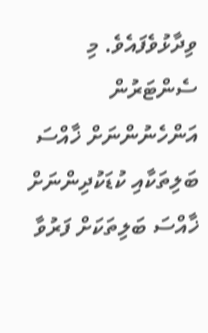ވިދާޅުވެފައެވެ. މި ސެންޓަރުން އަންހެނުންނަށް ޚާއްސަ ބަލިތަކާއި ކުޑަކުދިންނަށް ޚާއްސަ ބަލިތަކަށް ފަރުވާ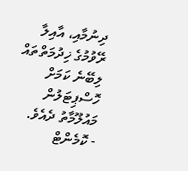ދިނުމާއި، އާއިލާ ރޭވުމުގެ ޚިދުމަތްތައް ލިބޭނެ ކަމަށް ހޮސްޕިޓަލުން މައުލޫމާތު ދެއެވެ.
- ކޮމެންޓް